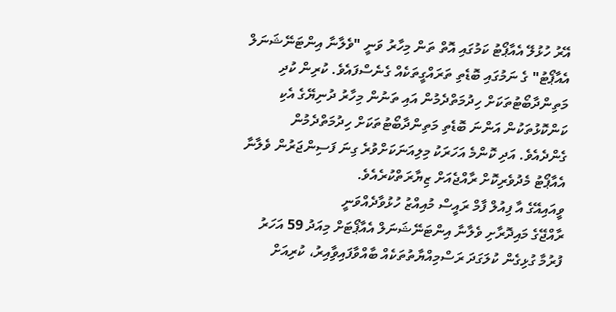އޭރު ހުޅުލޭ އެއާޕޯޓު ކަމުގައި އޮތް ތަން މިހާރު ވަނީ "ވެލާނާ އިންޓަނޭޝަނަލް އެއާޕޯޓު" ގެ ނަމުގައި ބޮޑެތި ތަރައްގީތަކެއް ގެނެސްފައެވެ. ކުރިން ކުދި މަތިންދާބޯޓުތަކަށް ހިދުމަތްދެމުން އައި ތަނުން މިހާރު ދުނިޔޭގެ އެކި ކަންކޮޅުތަކުން އަންނަ ބޮޑެތި މަތިންދާބޯޓުތަކަށް ހިދުމަތްދެމުން ގެންދެއެވެ. އަދި ކޮންމެ އަހަރަކު މިލިއަނަކަށްވުރެ ގިނަ ފަސިންޖަރުން ވެލާނާ އެއާޕޯޓު މެދުވެރިކޮށް ރާއްޖެއަށް ޒިޔާރަތްކުރެއެވެ.
ވީއައިއޭގެ އާ ފިއުލް ފާމް ރައީސް މުއިއްޒު ހުޅުވާދެއްވަނީ
ރާއްޖޭގެ މައިދޮރާށި ވެލާނާ އިންޓަނޭޝަނަލް އެއާޕޯޓަށް މިއަދު 59 އަހަރު ފުރުމާ ގުޅިގެން ކުލަގަދަ ރަސްމިއްޔާތުތަކެއް ބާއްވާފައިވާިއިރު، ކުރިއަށް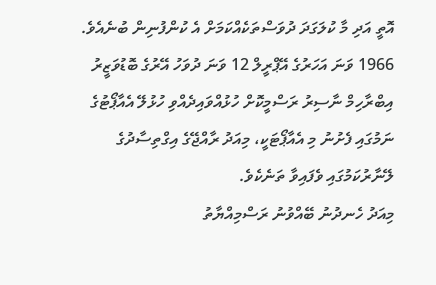އޮތީ އަދި މާ ކުލަގަދަ ދުވަސްތަކެއްކަމަށް އެ ކުންފުނިން ބުނެއެވެ. 1966 ވަނަ އަހަރުގެ އޭޕްރީލް 12 ވަނަ ދުވަހު އޭރުގެ ބޮޑުވަޒީރު އިބްރާހިމް ނާސިރު ރަސްމީކޮށް ހުޅުއްވައިދެއްވި ހުޅުލޭ އެއާޕޯޓުގެ ނަމުގައި ފެށުނު މި އެއާޕޯޓަކީ، މިއަދު ރާއްޖޭގެ އިގްތިސާދުގެ ލޭނާރުކަމުގައި ވެފައިވާ ތަނެކެވެ.
މިއަދު ހެނދުނު ބޭއްވުނު ރަސްމިއްޔާތު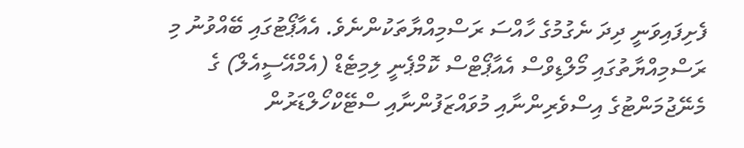ފެށިފައިވަނީ ދިދަ ނެގުމުގެ ހާއްސަ ރަސްމިއްޔާތަކުންނެވެ. އެއާޕޯޓުގައި ބޭއްވުނު މި ރަސްމިއްޔާތުގައި މޯލްޑިވްސް އެއާޕޯޓްސް ކޮމްޕެނީ ލިމިޓެޑް (އެމްއޭސީއެލް) ގެ މެނޭޖުމަންޓުގެ އިސްވެރިންނާއި މުވައްޒަފުންނާއި ސްޓޭކްހޯލްޑަރުން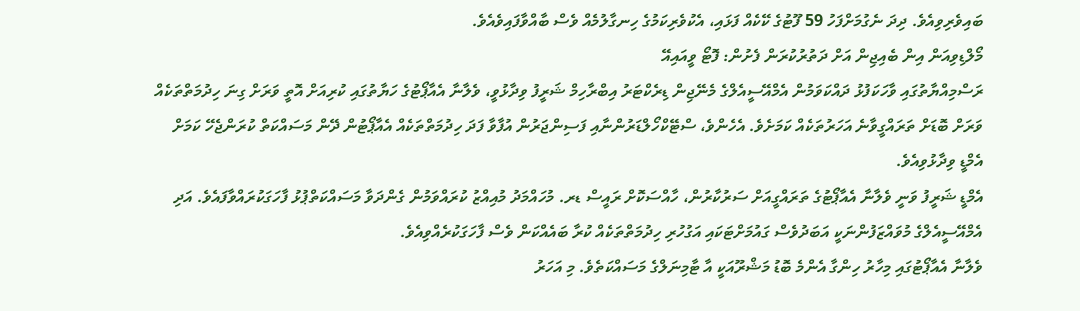ބައިވެރިވިއެވެ. ދިދަ ނެގުމަށްފަހު 59 ފޫޓުގެ ކޭކެއް ފަޅައި، އެކުވެރިކަމުގެ ހިނގާލުމެއް ވެސް ބާއްވާފައިވެއެވެ.
މޯލްޑިވިއަން އިން ބެއިޖިން އަށް ދަތުރުކުރަން ފެށުން: ފޮޓޯ ވީއައިއޭ
ރަސްމިއްޔާތުގައި ވާހަކަފުޅު ދައްކަވަމުން އެމްއޭސީއެލްގެ މެނޭޖިން ޑިރެކްޓަރު އިބްރާހިމް ޝަރީފު ވިދާޅުވީ، ވެލާނާ އެއާޕޯޓުގެ ހަޔާތުގައި ކުރިއަށް އޮތީ ވަރަށް ގިނަ ހިދުމަތްތަކެއް ވަރަށް ބޮޑަށް ތަރައްގީވާނެ އަހަރުތަކެއް ކަމަށެވެ. އެހެންވެ، ސްޓޭކްހޯލްޑަރުންނާއި ފަސިންޖަރުން އުފާވާ ފަދަ ހިދުމަތްތަކެއް އެއާޕޯޓުން ދޭން މަސައްކަތް ކުރަންޖެހޭ ކަމަށް އެމްޑީ ވިދާޅުވިއެވެ.
އެމްޑީ ޝަރީފު ވަނީ ވެލާނާ އެއާޕޯޓުގެ ތަރައްގީއަށް ސަރުކާރުން، ހާއްސަކޮށް ރައީސް ޑރ. މުހައްމަދު މުއިއްޒު ކުރައްވަމުން ގެންދަވާ މަސައްކަތްޕުޅު ފާހަގަކުރައްވާފައެވެ. އަދި އެމްއޭސީއެލްގެ މުވައްޒަފުންނަކީ އަބަދުވެސް ގައުމަށްޓަކައި އަގުހުރި ހިދުމަތްތަކެއް ކުރާ ބައެއްކަން ވެސް ފާހަގަކުރެއްވިއެވެ.
ވެލާނާ އެއާޕޯޓުގައި މިހާރު ހިންގާ އެންމެ ބޮޑު މަޝްރޫއަކީ އާ ޓާމިނަލްގެ މަސައްކަތެވެ. މި އަހަރު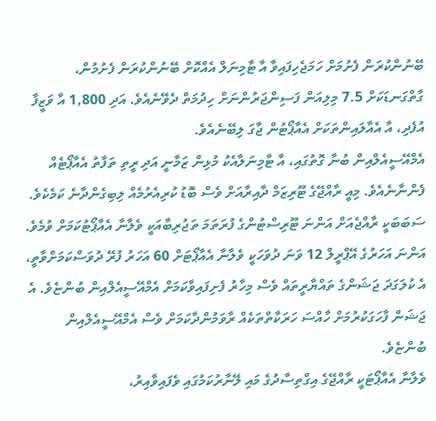ބޭނުންކުރަން ފެށުމަށް ހަމަޖެހިފައިވާ އާ ޓާމިނަލް އެއްކޮށް ބޭނުންކުރަން ފެށުމުން، ގާތްގަނޑަކަށް 7.5 މިލިއަން ފަސިންޖަރުންނަށް ހިދުމަތް ދެވޭނެއެވެ. އަދި 1,800 އާ ވަޒީފާ އުފެދި، އާ އެއާލައިންތަކަށް އެއާޕޯޓުން ޖާގަ ލިބޭނެއެވެ.
އެމްއޭސީއެލްއިން ބުނާ ގޮތުގައި، އާ ޓާމިނަލާއެކު މުޅިން ޒަމާނީ އަދި ރީތި ތަފާތު އެއާޕޯޓެއް ފެންނާނެއެވެ. މިއީ ރާއްޖޭގެ ޓޫރިޒަމް ދާއިރާއަށް ވެސް ބޮޑު ކުރިއެރުމެއް ލިބިގެންދާނެ ކަމެކެވެ. ސަބަބަކީ ރާއްޖެއަށް އަންނަ ޓޫރިސްޓުންގެ ފުރަތަމަ ތަޖުރިބާއަކީ ވެލާނާ އެއާޕޯޓުކަމަށް ވުމެވެ.
އަންނަ އަހަރުގެ އޭޕްރީލް 12 ވަނަ ދުވަހަކީ ވެލާނާ އެއާޕޯޓަށް 60 އަހަރު ފުރޭ ދުވަސްކަމަށްވާތީ، އެ ކުލަގަދަ ޖަޝަންގެ ތައްޔާރީތައް ވެސް މިހާރު ފެށިފައިވާކަމަށް އެމްއޭސީއެލްއިން ބުންޏެވެ. އެ ޖަޝަން ފާހަގަކުރުމަށް ހާއްސަ ހަރަކާތްތަކެއް ރާވަމުންދާކަމަށް ވެސް އެމްއޭސީއެލްއިން ބުންޏެވެ.
ވެލާނާ އެއާޕޯޓަކީ ރާއްޖޭގެ އިގްތިސާދުގެ މައި ލޭނާރުކަމުގައި ވެފައިވާއިރު،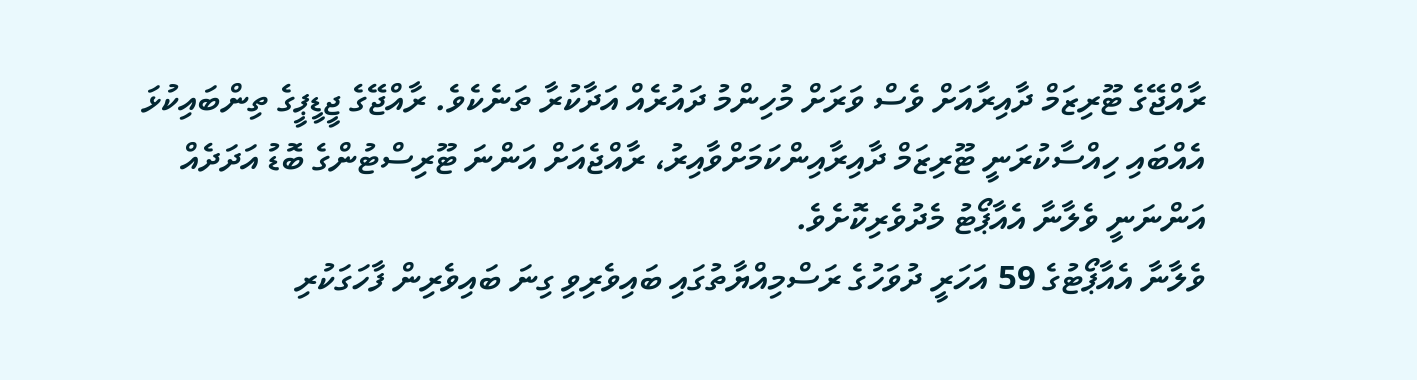ރާއްޖޭގެ ޓޫރިޒަމް ދާއިރާއަށް ވެސް ވަރަށް މުހިންމު ދައުރެއް އަދާކުރާ ތަނެކެވެ. ރާއްޖޭގެ ޖީޑީޕީގެ ތިންބައިކުޅަ އެއްބައި ހިއްސާކުރަނީ ޓޫރިޒަމް ދާއިރާއިންކަމަށްވާއިރު، ރާއްޖެއަށް އަންނަ ޓޫރިސްޓުންގެ ބޮޑު އަދަދެއް އަންނަނީ ވެލާނާ އެއާޕޯޓު މެދުވެރިކޮށެވެ.
ވެލާނާ އެއާޕޯޓުގެ 59 އަހަރީ ދުވަހުގެ ރަސްމިއްޔާތުގައި ބައިވެރިވި ގިނަ ބައިވެރިން ފާހަގަކުރި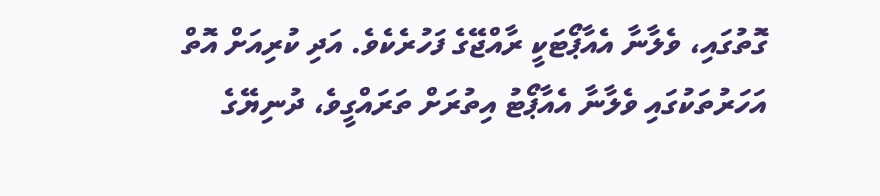ގޮތުގައި، ވެލާނާ އެއާޕޯޓަކީ ރާއްޖޭގެ ފަހުރެކެވެ. އަދި ކުރިއަށް އޮތް އަހަރުތަކުގައި ވެލާނާ އެއާޕޯޓު އިތުރަށް ތަރައްގީވެ، ދުނިޔޭގެ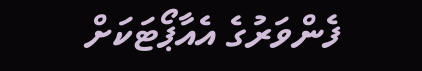ފެންވަރުގެ އެއާޕޯޓަކަށް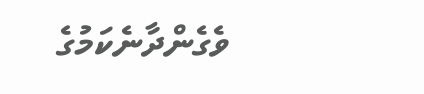ވެގެންދާނެކަމުގެ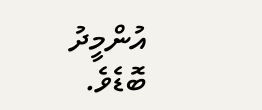އުންމީދު ބޮޑެވެ.